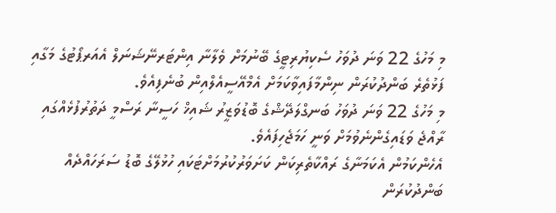މި މަހުގެ 22 ވަނަ ދުވަހު ސެކިޔުރިޓީގެ ބޭނުމަށް ވެލާނާ އިންޓަރނޭޝަނަލް އެއަރޕޯޓުގެ މަގާއި ފަޅުތެރެ ބަންދުކުރަން ނިންމާފައިވާކަމަށް އެމްއޭސީއެލްއިން ބުނެފިއެވެ.
މި މަހުގެ 22 ވަނަ ދުވަހު ބަނގްލަދޭޝްގެ ބޮޑުވަޒީރު ޝައިޚް ހަސީނާ ރަސްމީ ދަތުރުފުޅެއްގައި ރާއްޖެ ވަޑައިގެންނެވުމަށް ވަނީ ހަމަޖެހިފައެވެ.
އެހެންކަމުން އެކަމަނާގެ ރައްކާތެރިކަން ކަށަވަރުކުރުމަށްޓަކައި ހުޅުލޭގެ ބޮޑު ސަރަހައްދެއް ބަންދުކުރަން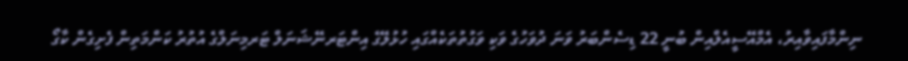ނިންމާފައިވާއިރު، އެމްއޭސީއެލްއިން ބުނީ 22 ޑިސެންބަރު ވަނަ ދުވަހުގެ ވަކި ވަގުތުތަކެއްގައި ހުޅުލޭގެ އިންޓަރނޭޝަނަލް ޓަރމިނަލްގެ އުތުރު ކަންމަތިން ފެށިގެން ކާގޯ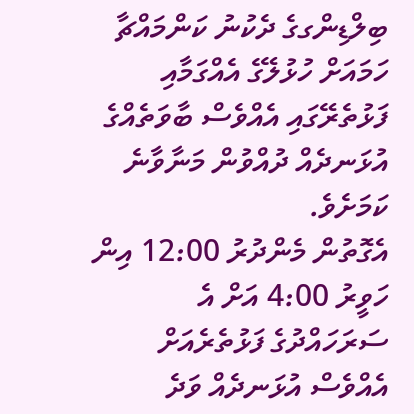ބިލްޑިންގގެ ދެކުނު ކަންމައްޗާ ހަމައަށް ހުޅުލޭގެ އެއްގަމާއި ފަޅުތެރޭގައި އެއްވެސް ބާވަތެއްގެ އުޅަނދެއް ދުއްވުން މަނާވާނެ ކަމަށެވެ.
އެގޮތުން މެންދުރު 12:00 އިން ހަވީރު 4:00 އަށް އެ ސަރަހައްދުގެ ފަޅުތެރެއަށް އެއްވެސް އުޅަނދެއް ވަދެ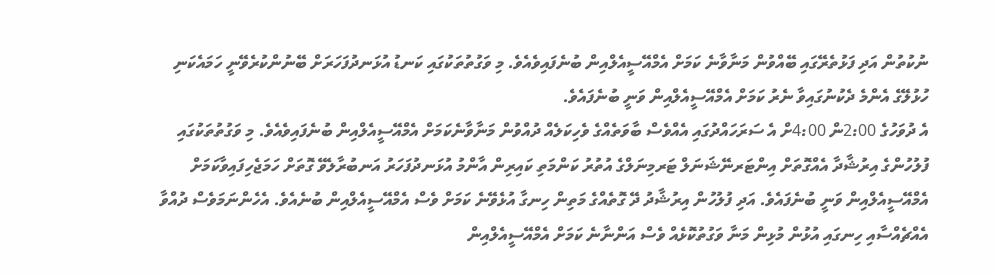ނުކުތުން އަދި ފަޅުތެރޭގައި ބޭއްވުން މަނާވާނެ ކަމަށް އެމްއޭސީއެލްއިން ބުނެފައިވެއެވެ. މި ވަގުތުތަކުގައި ކަނޑު އުޅަނދުފަހަރަށް ބޭނުންކުރެވޭނީ ހަމައެކަނި ހުޅުލޭގެ އެންމެ ދެކުނުގައިވާ ނެރު ކަމަށް އެމްއޭސީއެލްއިން ވަނީ ބުނެފައެވެ.
އެ ދުވަހުގެ 2:00ން 4:00ށް އެ ސަރަހައްދުގައި އެއްވެސް ބާވަތެއްގެ ވެހިކަލެއް ދުއްވުން މަނާވާނެކަމަށް އެމްއޭސީއެލްއިން ބުނެފައިވެއެވެ. މި ވަގުތުތަކުގައި ފުލުހުންގެ އިރުޝާދާ އެއްގޮތަށް އިންޓަރނޭޝަނަލް ޓަރމިނަލްގެ އުތުރު ކަންމަތި ކައިރިން އާންމު އުޅަނދުފަހަރު އަނބުރާލެވޭ ގޮތަށް ހަމަޖެހިފައިވާކަމަށް އެމްއޭސީއެލްއިން ވަނީ ބުނެފައެވެ. އަދި ފުލުހުން އިރުޝާދު ދޭ ގޮތެއްގެ މަތިން ހިނގާ އުޅެވޭނެ ކަމަށް ވެސް އެމްއޭސީއެލްއިން ބުނެއެވެ. އެހެންނަމަވެސް ދުއްވާ އެއްޗެއްސާއި ހިނގައި އުޅުން މުޅިން މަނާ ވަގުތުކޮޅެއް ވެސް އަންނާނެ ކަމަށް އެމްއޭސީއެލްއިން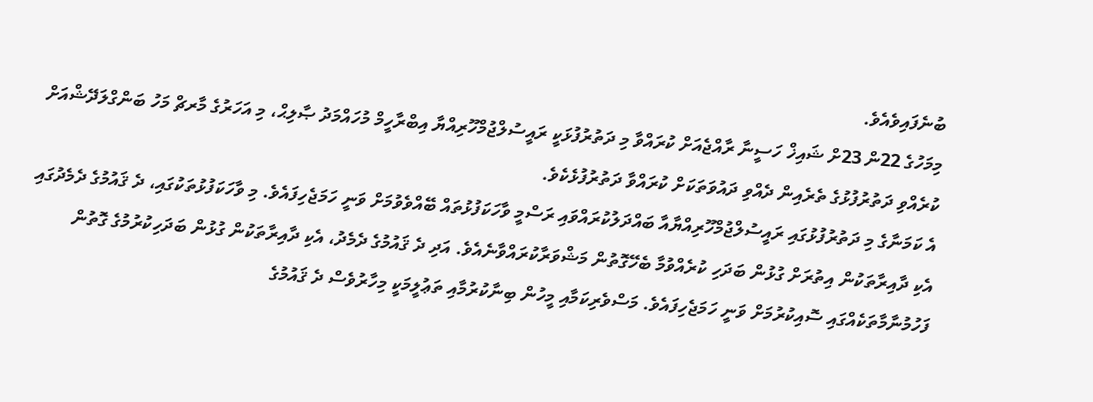ބުނެފައިވެއެވެ.
މިމަހުގެ 22ން 23ށް ޝައިޚް ހަސީނާ ރާއްޖެއަށް ކުރައްވާ މި ދަތުރުފުޅަކީ ރައީސުލްޖުމްހޫރިއްޔާ އިބްރާހީމް މުހައްމަދު ޞާލިޙް، މި އަހަރުގެ މާރޗް މަހު ބަންގްލަދޭޝްއަށް ކުރެއްވި ދަތުރުފުޅުގެ ތެރެއިން ދެއްވި ދައުވަތަކަށް ކުރައްވާ ދަތުރުފުޅެކެވެ.
އެ ކަމަނާގެ މި ދަތުރުފުޅުގައި ރައީސުލްޖުމްހޫރިއްޔާއާ ބައްދަލުކުރައްވައި ރަސްމީ ވާހަކަފުޅުތައް ބޭއްވެވުމަށް ވަނީ ހަމަޖެހިފައެވެ. މި ވާހަކަފުޅުތަކުގައި، ދެ ޤައުމުގެ ދެމެދުގައި އެކި ދާއިރާތަކުން އިތުރަށް ގުޅުން ބަދަހި ކުރެއްވުމާ ބެހޭގޮތުން މަޝްވަރާކުރައްވާނެއެވެ. އަދި ދެ ޤައުމުގެ ދެމެދު، އެކި ދާއިރާތަކުން ގުޅުން ބަދަހިކުރުމުގެ ގޮތުން ފަހުމުނާމާތަކެއްގައި ސޮއިކުރުމަށް ވަނީ ހަމަޖެހިފައެވެ. މަސްވެރިކަމާއި މީހުން ބިނާކުރުމާއި ތަޢުލީމަކީ މިހާރުވެސް ދެ ޤައުމުގެ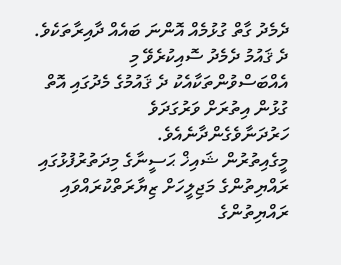ދެމެދު ގާތް ގުޅުމެއް އޮންނަ ބައެއް ދާއިރާތަކެވެ. ދެ ޤައުމު ދެމެދު ސޮއިކުރެވޭ މި އެއްބަސްވުންތަކާއެކު ދެ ޤައުމުގެ މެދުގައި އޮތް ގުޅުން އިތުރަށް ވަރުގަދަވެ ހަރުދަނާވެގެންދާނެއެވެ.
މީގެއިތުރުން ޝައިޚް ޙަސީނާގެ މިދަތުރުފުޅުގައި ރައްޔިތުންގެ މަޖިލީހަށް ޒިޔާރަތްކުރައްވައި ރައްޔިތުންގެ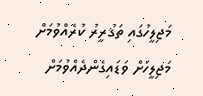މަޖިލީހުގައި ތަޤުރީރު ކުރެއްވުމަށް މަޖިލީހަށް ވަޑައިގެންދެއްވުމަށް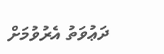ދަޢުވަތު އެރުވުމަށް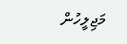މަޖިލީހުން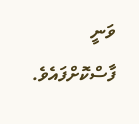ވަނީ ފާސްކޮށްފައެވެ.